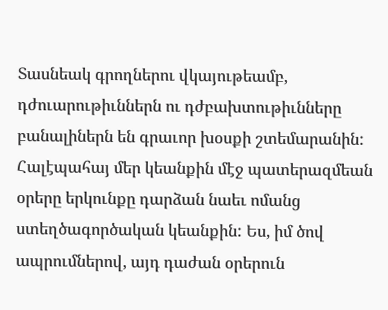Տասնեակ գրողներու վկայութեամբ, դժուարութիւններն ու դժբախտութիւնները բանալիներն են գրաւոր խօսքի շտեմարանին:
Հալէպահայ մեր կեանքին մէջ պատերազմեան օրերը երկունքը դարձան նաեւ ոմանց ստեղծագործական կեանքին: Ես, իմ ծով ապրումներով, այդ դաժան օրերուն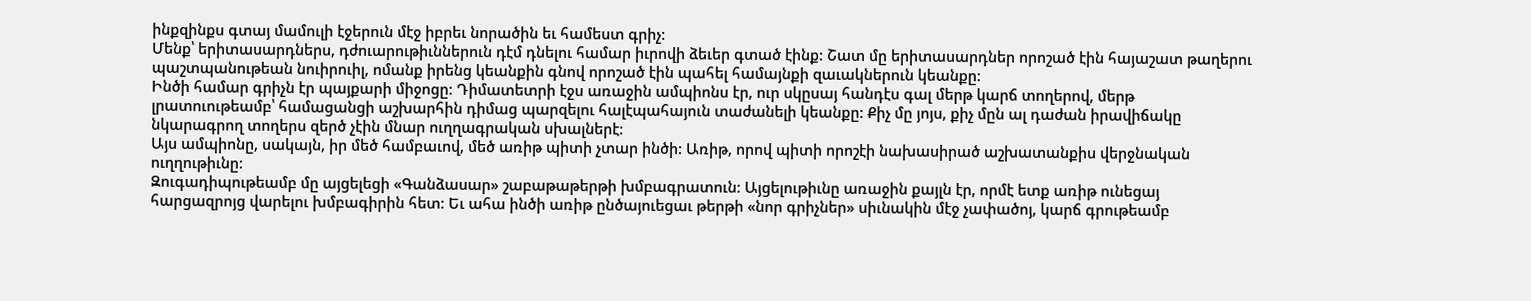ինքզինքս գտայ մամուլի էջերուն մէջ իբրեւ նորածին եւ համեստ գրիչ:
Մենք՝ երիտասարդներս, դժուարութիւններուն դէմ դնելու համար իւրովի ձեւեր գտած էինք: Շատ մը երիտասարդներ որոշած էին հայաշատ թաղերու պաշտպանութեան նուիրուիլ, ոմանք իրենց կեանքին գնով որոշած էին պահել համայնքի զաւակներուն կեանքը:
Ինծի համար գրիչն էր պայքարի միջոցը: Դիմատետրի էջս առաջին ամպիոնս էր, ուր սկըսայ հանդէս գալ մերթ կարճ տողերով, մերթ լրատուութեամբ՝ համացանցի աշխարհին դիմաց պարզելու հալէպահայուն տաժանելի կեանքը: Քիչ մը յոյս, քիչ մըն ալ դաժան իրավիճակը նկարագրող տողերս զերծ չէին մնար ուղղագրական սխալներէ:
Այս ամպիոնը, սակայն, իր մեծ համբաւով, մեծ առիթ պիտի չտար ինծի: Առիթ, որով պիտի որոշէի նախասիրած աշխատանքիս վերջնական ուղղութիւնը:
Զուգադիպութեամբ մը այցելեցի «Գանձասար» շաբաթաթերթի խմբագրատուն: Այցելութիւնը առաջին քայլն էր, որմէ ետք առիթ ունեցայ հարցազրոյց վարելու խմբագիրին հետ: Եւ ահա ինծի առիթ ընծայուեցաւ թերթի «նոր գրիչներ» սիւնակին մէջ չափածոյ, կարճ գրութեամբ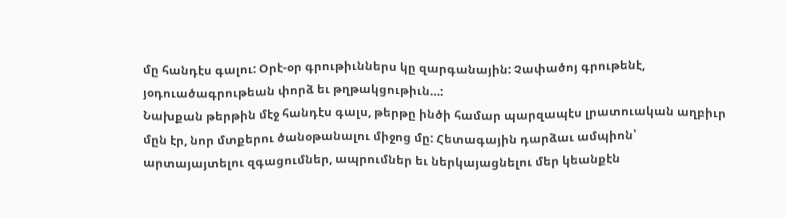մը հանդէս գալու: Օրէ-օր գրութիւններս կը զարգանային: Չափածոյ գրութենէ, յօդուածագրութեան փորձ եւ թղթակցութիւն…:
Նախքան թերթին մէջ հանդէս գալս, թերթը ինծի համար պարզապէս լրատուական աղբիւր մըն էր, նոր մտքերու ծանօթանալու միջոց մը: Հետագային դարձաւ ամպիոն՝ արտայայտելու զգացումներ, ապրումներ եւ ներկայացնելու մեր կեանքէն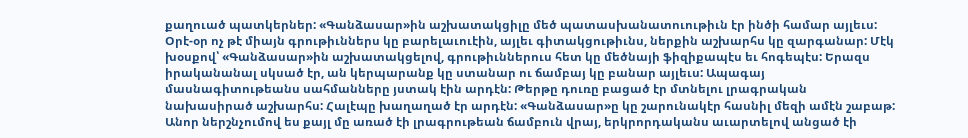քաղուած պատկերներ: «Գանձասար»ին աշխատակցիլը մեծ պատասխանատուութիւն էր ինծի համար այլեւս:
Օրէ-օր ոչ թէ միայն գրութիւններս կը բարելաւուէին, այլեւ գիտակցութիւնս, ներքին աշխարհս կը զարգանար: Մէկ խօսքով՝ «Գանձասար»ին աշխատակցելով, գրութիւններուս հետ կը մեծնայի ֆիզիքապէս եւ հոգեպէս: Երազս իրականանալ սկսած էր, ան կերպարանք կը ստանար ու ճամբայ կը բանար այլեւս: Ապագայ մասնագիտութեանս սահմանները յստակ էին արդէն: Թերթը դուռը բացած էր մտնելու լրագրական նախասիրած աշխարհս: Հալէպը խաղաղած էր արդէն: «Գանձասար»ը կը շարունակէր հասնիլ մեզի ամէն շաբաթ: Անոր ներշնչումով ես քայլ մը առած էի լրագրութեան ճամբուն վրայ, երկրորդականս աւարտելով անցած էի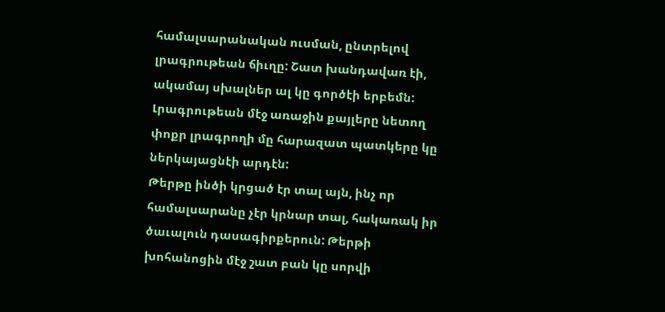համալսարանական ուսման, ընտրելով լրագրութեան ճիւղը: Շատ խանդավառ էի, ակամայ սխալներ ալ կը գործէի երբեմն: Լրագրութեան մէջ առաջին քայլերը նետող փոքր լրագրողի մը հարազատ պատկերը կը ներկայացնէի արդէն:
Թերթը ինծի կրցած էր տալ այն, ինչ որ համալսարանը չէր կրնար տալ, հակառակ իր ծաւալուն դասագիրքերուն: Թերթի խոհանոցին մէջ շատ բան կը սորվի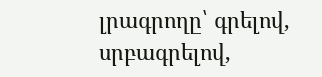լրագրողը՝ գրելով, սրբագրելով,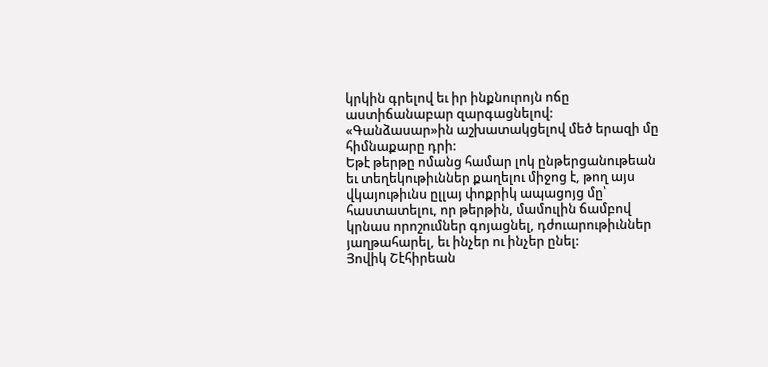կրկին գրելով եւ իր ինքնուրոյն ոճը աստիճանաբար զարգացնելով:
«Գանձասար»ին աշխատակցելով մեծ երազի մը հիմնաքարը դրի:
Եթէ թերթը ոմանց համար լոկ ընթերցանութեան եւ տեղեկութիւններ քաղելու միջոց է, թող այս վկայութիւնս ըլլայ փոքրիկ ապացոյց մը՝ հաստատելու, որ թերթին, մամուլին ճամբով կրնաս որոշումներ գոյացնել, դժուարութիւններ յաղթահարել, եւ ինչեր ու ինչեր ընել:
Յովիկ Շէհիրեան